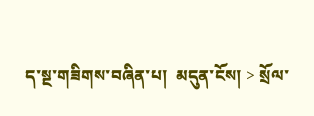ད་སྔ་གཟིགས་བཞིན་པ།  མདུན་ངོས། > སྲོལ་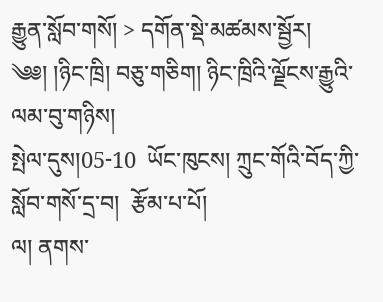རྒྱུན་སློབ་གསོ། > དགོན་སྡེ་མཚམས་སྦྱོར།
༄༅། །ཉིང་ཁྲི། བཅུ་གཅིག། ཉིང་ཁྲིའི་ལྗོངས་རྒྱུའི་ལམ་བུ་གཉིས།
སྤེལ་དུས།05-10  ཡོང་ཁུངས། ཀྲུང་གོའི་བོད་ཀྱི་སློབ་གསོ་དྲ་བ།  རྩོམ་པ་པོ།
ལ། ནགས་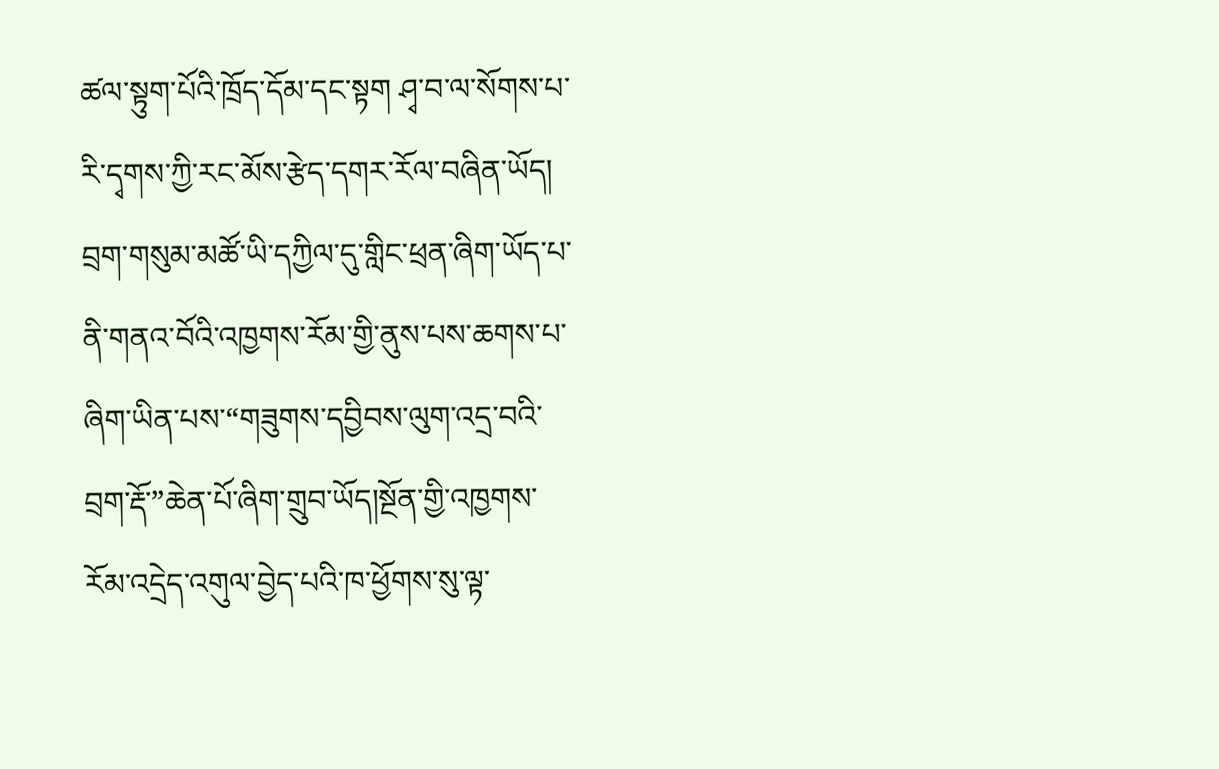ཚལ་སྟུག་པོའི་ཁྲོད་དོམ་དང་སྟག ཤྭ་བ་ལ་སོགས་པ་རི་དྭགས་ཀྱི་རང་མོས་རྩེད་དགར་རོལ་བཞིན་ཡོད། བྲག་གསུམ་མཚོ་ཡི་དཀྱིལ་དུ་གླིང་ཕྲན་ཞིག་ཡོད་པ་ནི་གནའ་བོའི་འཁྱགས་རོམ་གྱི་ནུས་པས་ཆགས་པ་ཞིག་ཡིན་པས་“གཟུགས་དབྱིབས་ལུག་འདྲ་བའི་བྲག་རྡོ་”ཆེན་པོ་ཞིག་གྲུབ་ཡོད།སྔོན་གྱི་འཁྱགས་རོམ་འདྲེད་འགུལ་བྱེད་པའི་ཁ་ཕྱོགས་སུ་ལྟ་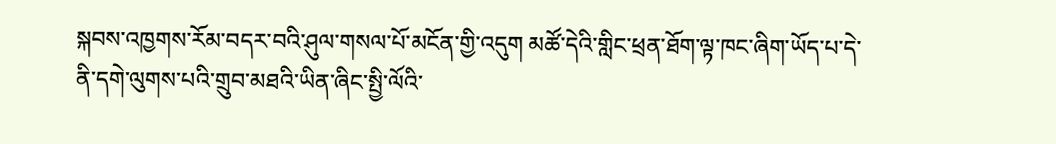སྐབས་འཁྱགས་རོམ་བདར་བའི་ཤུལ་གསལ་པོ་མངོན་གྱི་འདུག མཚོ་དེའི་གླིང་ཕྲན་ཐོག་ལྟ་ཁང་ཞིག་ཡོད་པ་དེ་ནི་དགེ་ལུགས་པའི་གྲུབ་མཐའི་ཡིན་ཞིང་སྤྱི་ལོའི་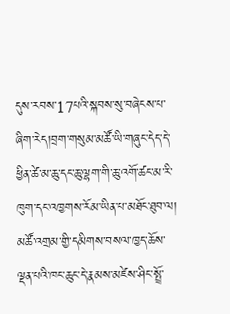དུས་རབས་17པའི་སྐབས་སུ་བཞེངས་པ་ཞིག་རེད།བྲག་གསུམ་མཚོ་ཡི་གཞུང་དེད་དེ་ཕྱིན་ཚེ་མ་ཆུ་དང་ཆུ་ལྷག་གི་ཆུ་འགོ་ཚང་མ་རི་ཁུག་དང་འཁྱགས་རོམ་ཡིན་པ་མཐོང་ཐུབ་ལ། མཚོ་འགྲམ་གྱི་དམིགས་བསལ་ཁྱད་ཆོས་ལྡན་པའི་ཁང་ཆུང་དེ་རྣམས་མཛེས་ཤིང་སྤྲོ་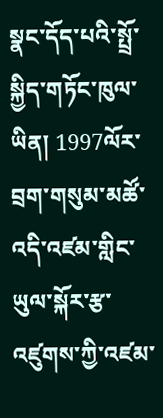སྣང་དོད་པའི་སྤྲོ་སྐྱིད་གཏོང་ཁུལ་ཡིན། 1997ལོར་བྲག་གསུམ་མཚོ་འདི་འཛམ་གླིང་ཡུལ་སྐོར་རྩ་འཛུགས་ཀྱི་འཛམ་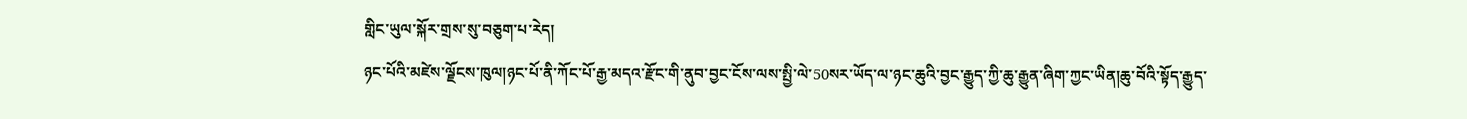གླིང་ཡུལ་སྐོར་གྲས་སུ་བཅུག་པ་རེད།
ཉང་པོའི་མཛེས་ལྗོངས་ཁུལ།ཉང་པོ་ནི་ཀོང་པོ་རྒྱ་མདའ་རྫོང་གི་ནུབ་བྱང་ངོས་ལས་སྤྱི་ལེ་50སར་ཡོད་ལ་ཉང་ཆུའི་བྱང་རྒྱུད་ཀྱི་ཆུ་རྒྱུན་ཞིག་ཀྱང་ཡིན།ཆུ་བོའི་སྟོད་རྒྱུད་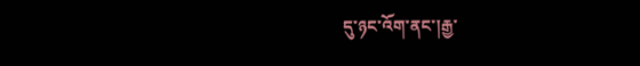དུ་ཉང་འོག་ནང་།རྒྱ་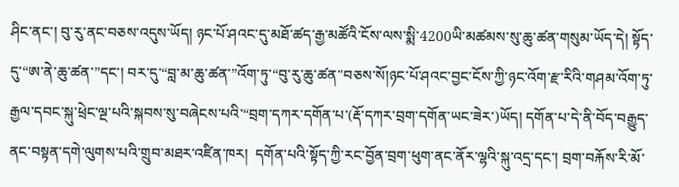ཤིང་ནང་། བུ་རུ་ནང་བཅས་འདུས་ཡོད། ཉང་པོ་ཤའང་དུ་མཐོ་ཚད་རྒྱ་མཚོའི་ངོས་ལས་སྨི་4200ཡི་མཚམས་སུ་ཆུ་ཚན་གསུམ་ཡོད་དེ། སྟོད་དུ་“ཨ་ནེ་ཆུ་ཚན་”དང་། བར་དུ་“བླ་མ་ཆུ་ཚན་”འོག་ཏུ་“བུ་རུ་ཆུ་ཚན་'བཅས་སོ།ཉང་པོ་ཤའང་བྱང་ངོས་ཀྱི་ཉང་འོག་རྫ་རིའི་གཤམ་འོག་ཏུ་རྒྱལ་དབང་སྐུ་ཕྲེང་ལྔ་པའི་སྐབས་སུ་བཞེངས་པའི་“བྲག་དཀར་དགོན་པ་(རྡོ་དཀར་བྲག་དགོན་ཡང་ཟེར་)ཡོད། དགོན་པ་དེ་ནི་བོད་བརྒྱུད་ནང་བསྟན་དགེ་ལུགས་པའི་གྲུབ་མཐར་འཛིན་ཁར།  དགོན་པའི་སྟོད་ཀྱི་རང་བྱོན་བྲག་ཕུག་ནང་ནོར་ལྷའི་སྐུ་འདྲ་དང་། བྲག་བརྐོས་རི་མོ་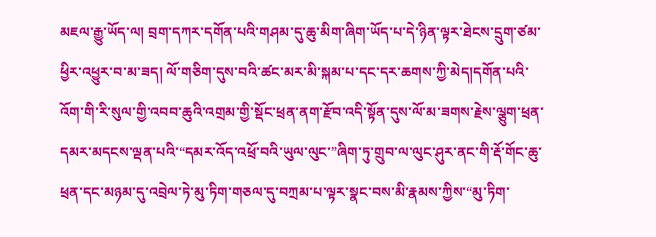མཇལ་རྒྱུ་ཡོད་ལ། བྲག་དཀར་དགོན་པའི་གཤམ་དུ་ཆུ་མིག་ཞིག་ཡོད་པ་དེ་ཉིན་ལྟར་ཐེངས་དྲུག་ཙམ་ཕྱིར་འཕྱུར་བ་མ་ཟད། ལོ་གཅིག་དུས་བའི་ཚང་མར་མི་སྐམ་པ་དང་དར་ཆགས་ཀྱི་མེད།དགོན་པའི་འོག་གི་རི་སུལ་གྱི་འབབ་ཆུའི་འགྲམ་གྱི་སྡོང་ཕྲན་ནག་རྫོབ་འདི་སྟོན་དུས་ལོ་མ་ཟགས་རྗེས་ལྕུག་ཕྲན་དམར་མདངས་ལྡན་པའི་“དམར་འོད་འཕྲོ་བའི་ཡུལ་ལུང་”ཞིག་ཏུ་གྲུབ་ལ་ལུང་ཤུར་ནང་གི་རྡོ་གོང་ཆུ་ཕྲན་དང་མཉམ་དུ་འབྲེལ་ཏེ་མུ་ཏིག་གཅལ་དུ་བཀྲམ་པ་ལྟར་སྣང་བས་མི་རྣམས་ཀྱིས་“མུ་ཏིག་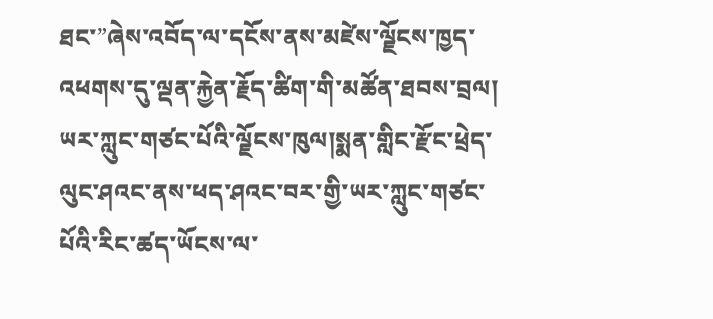ཐང་”ཞེས་འབོད་ལ་དངོས་ནས་མཛེས་ལྗོངས་ཁྱད་འཕགས་དུ་ལྡན་རྐྱེན་རྗོད་ཚིག་གི་མཚོན་ཐབས་བྲལ།
ཡར་ཀླུང་གཙང་པོའི་ལྗོངས་ཁུལ།སྨན་གླིང་རྫོང་ཕྲེད་ལུང་ཤའང་ནས་ཕད་ཤའང་བར་གྱི་ཡར་ཀླུང་གཙང་པོའི་རིང་ཚད་ཡོངས་ལ་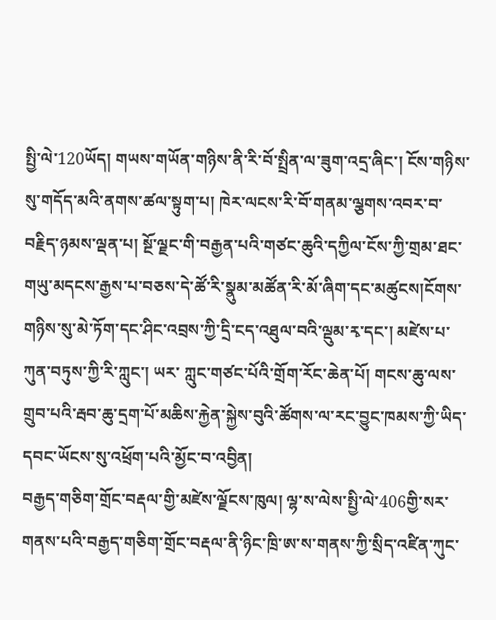སྤྱི་ལེ་120ཡོད། གཡས་གཡོན་གཉིས་ནི་རི་བོ་སྤྲིན་ལ་ཟུག་འདྲ་ཞིང་། ངོས་གཉིས་སུ་གདོད་མའི་ནགས་ཚལ་སྟུག་པ། ཁེར་ལངས་རི་བོ་གནམ་ལྕགས་འབར་བ་བརྗིད་ཉམས་ལྡན་པ། སྔོ་ལྗང་གི་བརྒྱན་པའི་གཙང་ཆུའི་དཀྱིལ་ངོས་ཀྱི་གྲམ་ཐང་གཡུ་མདངས་རྒྱས་པ་བཅས་དེ་ཚོ་རི་སྣུམ་མཚོན་རི་མོ་ཞིག་དང་མཚུངས།ངོགས་གཉིས་སུ་མེ་ཏོག་དང་ཤིང་འབྲས་ཀྱི་དྲི་ངད་འཐུལ་བའི་ལྡུམ་རྭ་དང་། མཛེས་པ་ཀུན་བཏུས་ཀྱི་རི་ཀླུང་། ཡར་ ཀླུང་གཙང་པོའི་གྲོག་རོང་ཆེན་པོ། གངས་ཆུ་ལས་གྲུབ་པའི་རྦབ་ཆུ་དྲག་པོ་མཆིས་རྐྱེན་སྐྱེས་བུའི་ཚོགས་ལ་རང་བྱུང་ཁམས་ཀྱི་ཡིད་དབང་ཡོངས་སུ་འཕྲོག་པའི་མྱོང་བ་འབྱིན།
བརྒྱད་གཅིག་གྲོང་བརྡལ་གྱི་མཛེས་ལྗོངས་ཁུལ། ལྷ་ས་ལེས་སྤྱི་ལེ་406གྱི་སར་གནས་པའི་བརྒྱད་གཅིག་གྲོང་བརྡལ་ནི་ཉིང་ཁྲི་ཨ་ས་གནས་ཀྱི་སྲིད་འཛིན་ཀུང་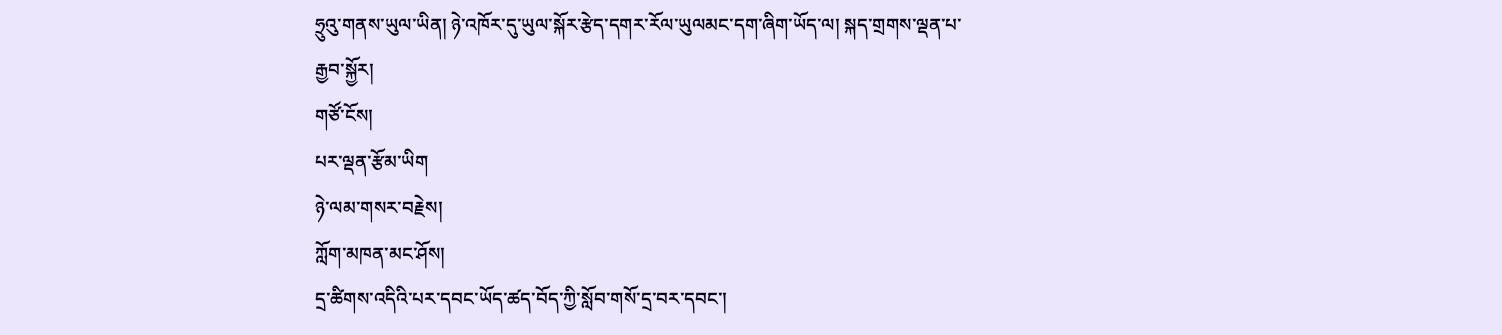ཧྲུའུ་གནས་ཡུལ་ཡིན། ཉེ་འཁོར་དུ་ཡུལ་སྐོར་རྩེད་དགར་རོལ་ཡུལམང་དག་ཞིག་ཡོད་ལ། སྐད་གྲགས་ལྡན་པ་
རྒྱབ་སྐྱོར།
གཙོ་ངོས།
པར་ལྡན་རྩོམ་ཡིག
ཉེ་ལམ་གསར་བརྗེས།
ཀློག་མཁན་མང་ཤོས།
དྲ་ཚིགས་འདིའི་པར་དབང་ཡོད་ཚད་བོད་ཀྱི་སློབ་གསོ་དྲ་བར་དབང་།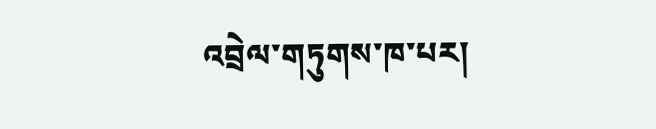འབྲེལ་གཏུགས་ཁ་པར།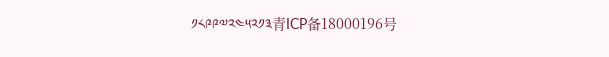༡༨༩༩༧༢༤༥༢༡༣青ICP备18000196号